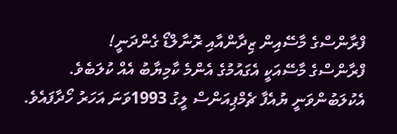ފްރާންސްގެ މާސޭއިން ޒިދާންއާއި ރޮނާލްޑޯ ގެންދަނީ!
ފްރާންސްގެ މާސޭއަކީ އެގައުމުގެ އެންމެ ކާމިޔާބު އެއް ކުލަބެވެ. އެކުލަބުންވަނީ ޔުއެފާ ޗެމްޕިއަންސް ލީގު 1993ވަނަ އަހަރު ހޯދާފައެވެ.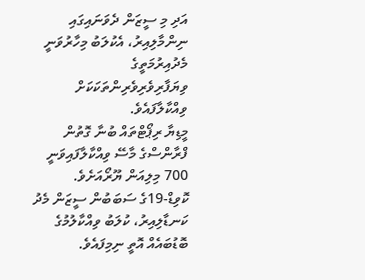އަދި މި ސީޒަން ދެވަނައިގައި ނިންމާލިއިރު، އެކުލަބު މިހާރުވަނީ މެދުއިރުމަތީގެ ވިޔަފާރިވެރިވެރިންތަކަކަށް ވިއްކާލާފައެވެ.
މީޑިޔާ ރިޕޯޓްތައް ބުނާ ގޮތުން ފްރާންސްގެ މާސޭ ވިއްކާލާފައިވަނީ 700 މިލިއަން ޔޫރޯއަށެވެ. ކޮވިޑް-19ގެ ސަބަބުން ސީޒަން މެދު ކަނޑާލިއިރު، ކުލަބު ވިއްކާލުމުގެ ބޮޑުބައެއް އޮތީ ނިމިފައެވެ.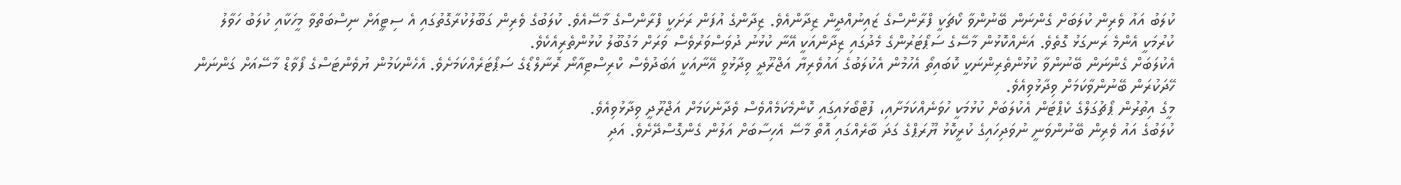ކުލަބު އައު ވެރިން ކުލަބަށް ގެންނަން ބޭނުންވާ ކޯޗަކީ ފްރާންސްގެ ޒައިނުއްދީން ޒިދާންއެވެ. ޒިދާންގެ އުފަން ރަށަކީ ފްރާންސްގެ މާސޭއެވެ. ކުލަބުގެ ވެރިން ގަބޫލުކުރާގޮތުގައި އެ ސިޓީއަށް ނިސްބަތްވާ މީހަކާއި ކުލަބު ހަވާލު ކުރުމަކީ އެންމެ ރަނގަޅު ގޮތެވެ. އަނެއްކޮޅުން މާސޭގެ ސަޕޯޓަރުންގެ މެދުގައި ޒިދާންއަކީ އޭނާ ކުޅުނު ދުވަސްވަރުވެސް ވަރަށް މަގުބޫލު ކުޅުންތެރިއެކެވެ.
އެކުލަބަށް ގެންނަން ބޭނުންވާ ކުޅުންތެރިންނަކީ ކޮބައިތޯ އެހުމުން އެކުލަބުގެ އައުވެރިޔާ އަޖްރޫދީ ވިދާޅުވީ އޭނާއަކީ އަބަދުވެސް ކްރިސްޓިއާނޯ ރޮނާލްޑޯގެ ސަޕޯޓަރެއްކަމަށެވެ. އެހެންކަމުން ޔުވެންޓަސްގެ ފޯވާޑް މާސޭއަށް ގަންނަން ހޭދަކުރަން ބޭނުންވާކަމަށް ވިދާޅުވިއެވެ.
މީގެ އިތުރުން ޕޯޗުގަލްގެ ކެޕްޓަން އެކުލަބަށް ކުޅުމަކީ ހުވަނެއްކަމަށާއި، ފުޓްބޯޅައިގައި ކޮންމެކަމެއްވެސް ވެދާނެކަމަށް އަޖްރޫދީ ވިދާޅުވިއެވެ.
ކުލަބުގެ އައު ވެރިން ބޭނުންވަނީ ނުވަދިހައިގެ ކުރީކޮޅު ޔޫރަޕްގެ ގަދަ ބާރެއްގައި އޮތް މާސޭ އެހިސާބަށް އަލުން ގެންގޮސްދޭށެވެ. އަދި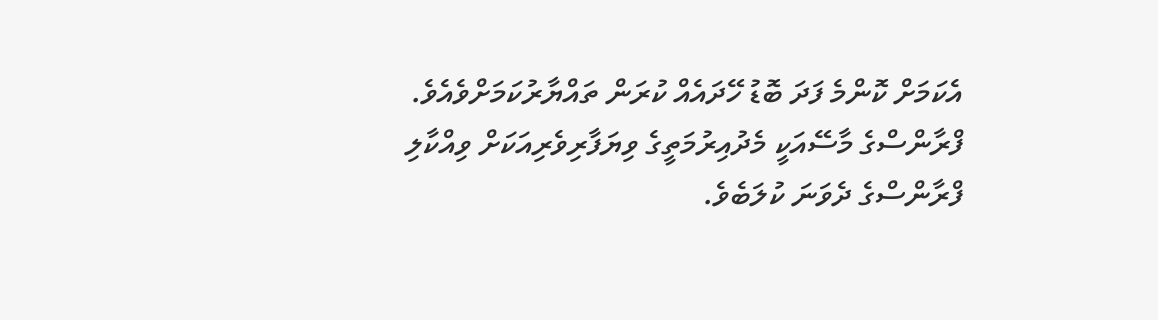އެކަމަށް ކޮންމެ ފަދަ ބޮޑު ހޭދައެއް ކުރަން ތައްޔާރުކަމަށްވެއެވެ.
ފްރާންސްގެ މާސޭއަކީ މެދުއިރުމަތީގެ ވިޔަފާރިވެރިއަކަށް ވިއްކާލި ފްރާންސްގެ ދެވަނަ ކުލަބެވެ.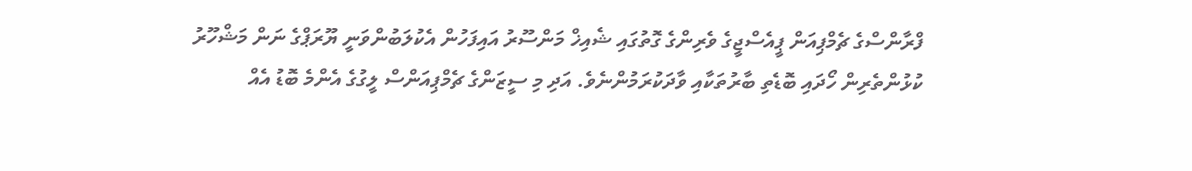ފްރާންސްގެ ޗެމްޕިއަން ޕީއެސްޖީގެ ވެރިންގެ ގޮތުގައި ޝެއިޚް މަންސޫރު އައިފަހުން އެކުލަބުންވަނީ ޔޫރަޕްގެ ނަން މަޝްހޫރު ކުޅުންތެރިން ހޯދައި ބޮޑެތި ބާރުތަކާއި ވާދަކުރަމުންނެވެ. އަދި މި ސީޒަންގެ ޗެމްޕިއަންސް ލީގުގެ އެންމެ ބޮޑު އެއް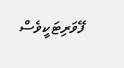ފޭވަރިޓަކީވެސް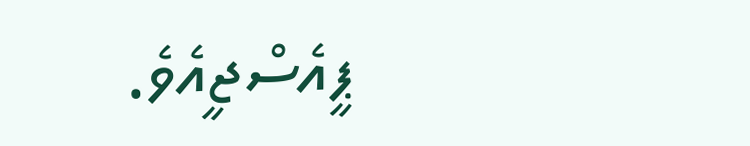ޕީއެސްޖީއެވެ.